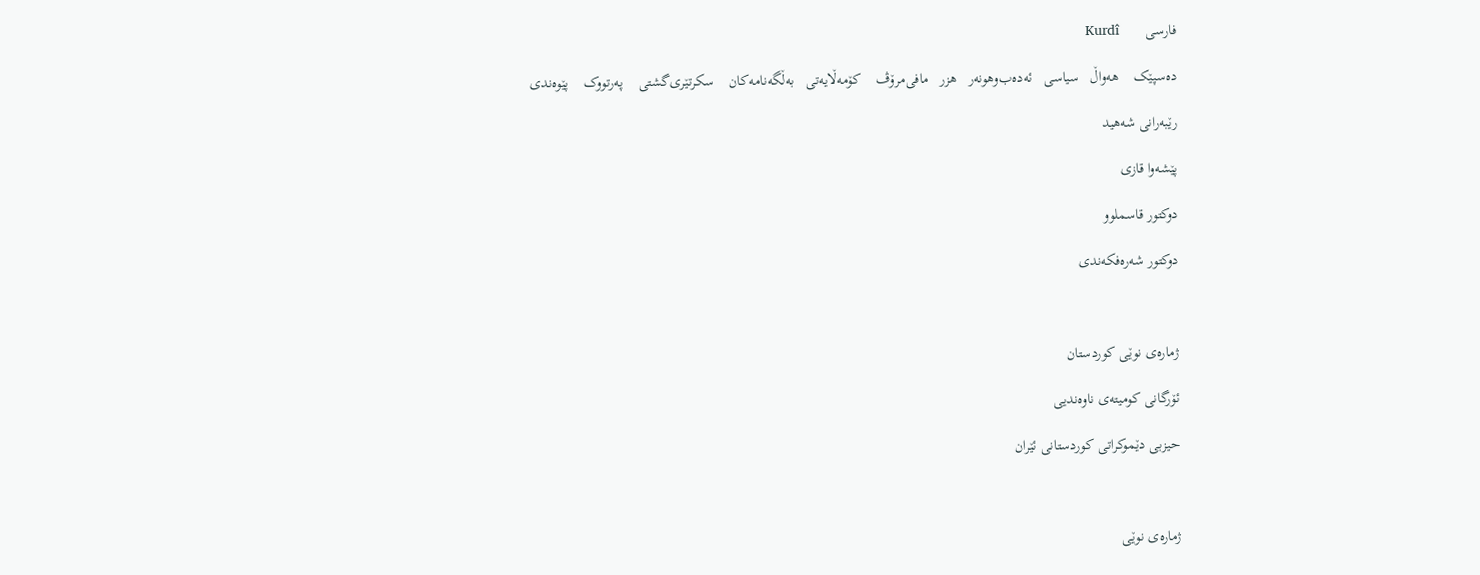فارسی       Kurdî

ده‌سپێک    هه‌واڵ   سیاسی   ئه‌ده‌ب‌وهونه‌ر   هزر   مافی‌مرۆڤ    کۆمه‌ڵایه‌تی   به‌ڵگه‌نامه‌کان    سکرتێری‌گشتی    په‌رتووک    پێوه‌ندی

رێبه‌رانی شه‌هید

پێشه‌وا قازی‌

دوكتور قاسملوو

دوكتور شه‌ره‌فکه‌ندی



ژماره‌ی نوێی كوردستان

ئۆرگانی كومیته‌ی ناوه‌ندیی

حیزبی دێموكراتی كوردستانی ئێران



ژماره‌ی نوێی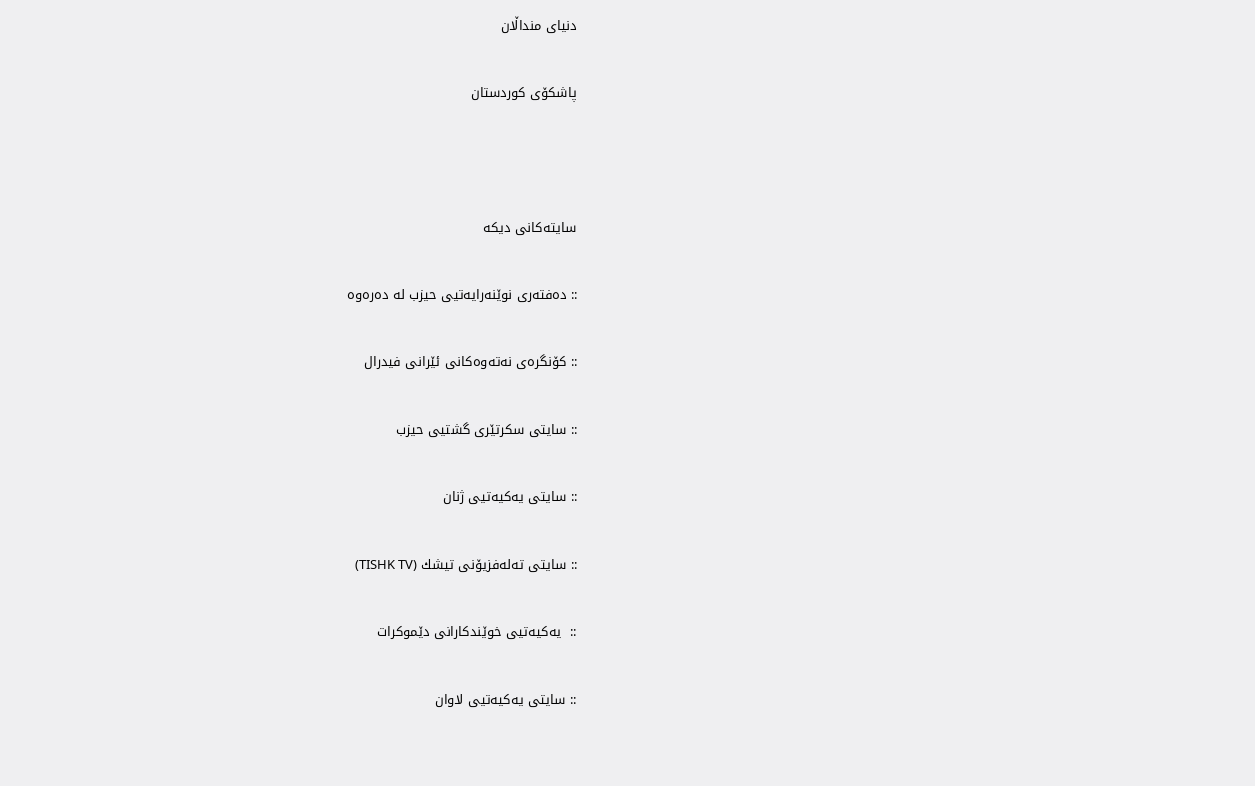دنیای منداڵان

پاشكۆی كوردستان



سایته‌کانی دیکه

:: ده‌فته‌ری نوێنه‌رایه‌تیی حیزب له ده‌ره‌وه

:: كۆنگره‌ی‌ نه‌ته‌وه‌كانی‌ ئێرانی‌ فیدرال

:: سایتی سکرتێری گشتیی حیزب

:: سایتی یه‌كیه‌تیی ژنان

:: سایتی ته‌له‌فزیۆنی‌ تیشك (TISHK TV)

::  یه‌كیه‌تیی‌ خوێندكارانی‌ دێموكرات

:: سایتی یه‌کیه‌تیی لاوان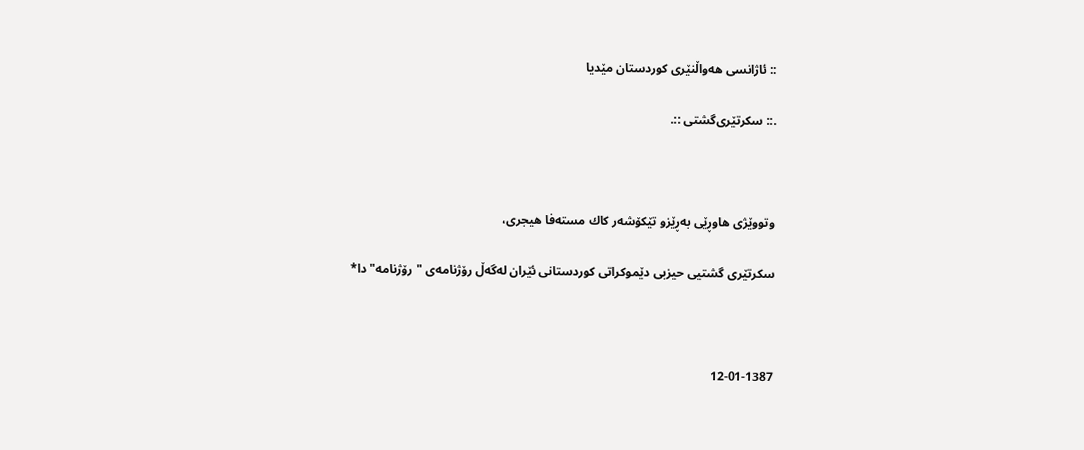:: ئاژانسی هه‌واڵنێری كوردستان مێدیا

.:: سکرتێری‌گشتی ::.



وتووێژی‌ هاوڕێی‌ به‌ڕێز‌و تێكۆشه‌ر كاك مسته‌فا هیجری‌،

سكرتێری‌ گشتیی‌ حیزبی‌ دێموكراتی‌ كوردستانی‌ ئێران له‌گه‌ڵ‌ رۆژنامه‌ی‌ "رۆژنامه‌"دا*



12-01-1387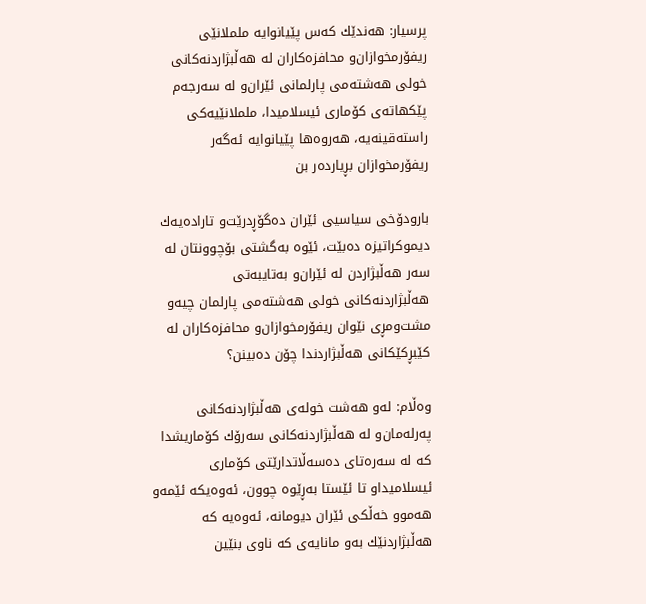پرسیار: هه‌ندێك كه‌س پێیانوایه‌ ململانێی ریفۆرمخوازان‌و محافزه‌كاران له‌ هه‌ڵبژاردنه‌كانی خولی هه‌شته‌می پارلمانی‌ ئێران‌و له‌ سه‌رجه‌م پێكهاته‌ی كۆماری ئیسلامیدا، ململانێیه‌كی راسته‌قینه‌یه‌، هه‌روه‌ها پێیانوایه‌ ئه‌گه‌ر ریفۆرمخوازان بڕیارده‌ر بن

بارودۆخی سیاسیی ئێران ده‌گۆڕدرێت‌و تاراده‌یه‌ك دیموكراتیزه‌ ده‌بێت، ئێوه‌ به‌گشتی بۆچوونتان له‌ سه‌ر هه‌ڵبژاردن له‌ ئێران‌و به‌تایبه‌تی هه‌ڵبژاردنه‌كانی خولی هه‌شته‌می پارلمان چیه‌‌و مشت‌ومڕی نێوان ریفۆرمخوازان‌و محافزه‌كاران له‌ كێبڕكێكانی هه‌ڵبژاردندا چۆن ده‌بینن؟

وه‌ڵام: له‌و هه‌شت خوله‌ی هه‌ڵبژاردنه‌كانی په‌رله‌مان‌و له‌ هه‌ڵبژاردنه‌كانی سه‌رۆك كۆماریشدا كه‌ له‌ سه‌ره‌تای ده‌سه‌ڵاتدارێتی كۆماری ئیسلامیداو تا ئێستا به‌ڕێوه‌ چوون، ئه‌وه‌یكه‌ ئێمه‌و هه‌موو خه‌ڵكی ئێران دیومانه‌، ئه‌وه‌یه‌ كه‌ هه‌ڵبژاردنێك به‌و مانایه‌ی كه‌ ناوی بنێین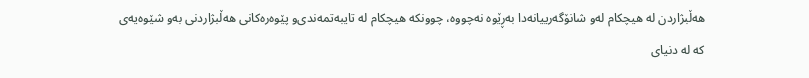هه‌ڵبژاردن له‌ هیچكام له‌و شانۆگه‌رییانه‌دا به‌ڕێوه‌ نه‌چووه‌، چوونكه‌ هیچكام له‌ تایبه‌تمه‌ندی‌و پێوه‌ره‌كانی هه‌ڵبژاردنی به‌و شێوه‌یه‌ی كه‌ له‌ دنیای‌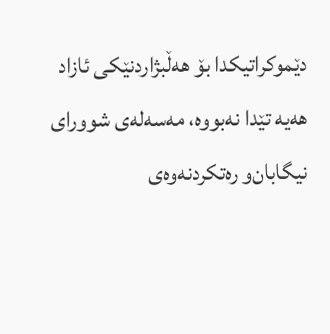دێموكراتیكدا بۆ هه‌ڵبژاردنێكی ئازاد هه‌یه‌ تێدا نه‌بووه‌، مه‌سه‌له‌ی شوورای‌ نیگابان‌و ره‌تكردنه‌وه‌ی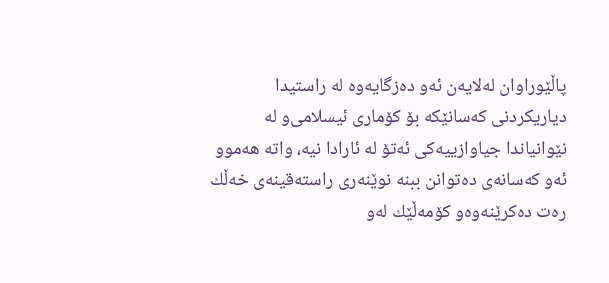پاڵێوراوان له‌لایه‌ن ئه‌و ده‌زگایه‌وه‌ له‌ راستیدا دیاریكردنی كه‌سانێكه‌ بۆ كۆماری ئیسلامی‌و له‌ نێوانیاندا جیاوازییه‌كی ئه‌تۆ له‌ ئارادا نیه‌، واته‌ هه‌موو ئه‌و كه‌سانه‌ی ده‌توانن ببنه‌ نوێنه‌ری راسته‌قینه‌ی خه‌ڵك ره‌ت ده‌كرێنه‌وه‌و كۆمه‌ڵێك له‌و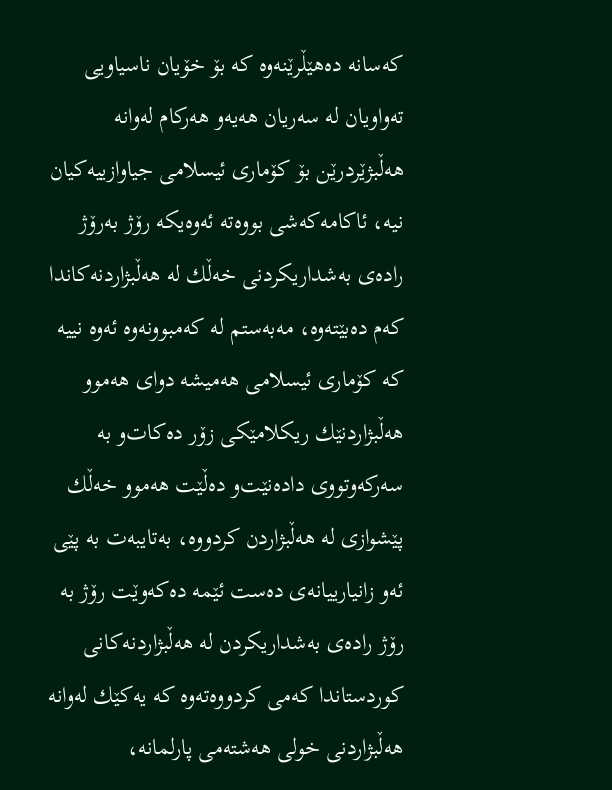كه‌سانه‌ ده‌هێڵرێنه‌وه‌ كه‌ بۆ خۆیان ناسیاویی ته‌واویان له‌ سه‌ریان هه‌یه‌‌و هه‌ركام له‌وانه‌ هه‌ڵبژێردرێن بۆ كۆماری ئیسلامی جیاوازییه‌كیان نیه‌، ئاكامه‌كه‌شی بووه‌ته‌ ئه‌وه‌یكه‌ رۆژ به‌رۆژ راده‌ی به‌شداریكردنی خه‌ڵك له‌ هه‌ڵبژاردنه‌كاندا كه‌م ده‌بێته‌وه‌، مه‌به‌ستم له‌ كه‌مبوونه‌وه‌ ئه‌وه‌ نییه‌ كه‌ كۆماری ئیسلامی هه‌میشه‌ دوای هه‌موو هه‌ڵبژاردنێك ریكلامێكی زۆر ده‌كات‌و به‌ سه‌ركه‌وتووی داده‌نێت‌و ده‌ڵێت هه‌موو خه‌ڵك پێشوازی له‌ هه‌ڵبژاردن كردووه‌، به‌تایبه‌ت به‌ پێی ئه‌و زانیارییانه‌ی ده‌ست ئێمه‌ ده‌كه‌وێت رۆژ به‌ رۆژ راده‌ی به‌شداریكردن له‌ هه‌ڵبژاردنه‌كانی كوردستاندا كه‌می كردووه‌ته‌وه‌ كه‌ یه‌كێك له‌وانه‌ هه‌ڵبژاردنی خولی هه‌شته‌می پارلمانه‌،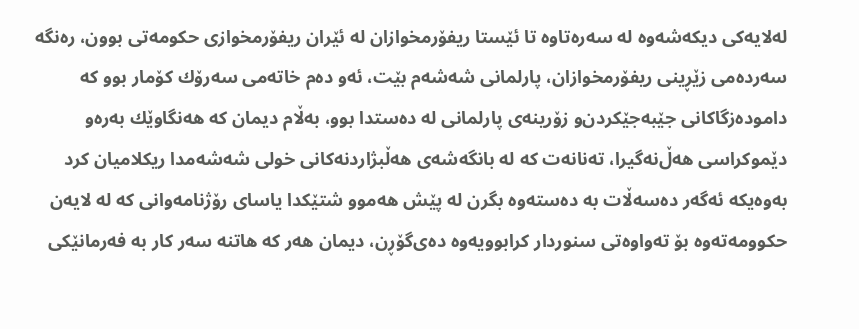له‌لایه‌كی دیكه‌شه‌وه‌ له‌ سه‌ره‌تاوه‌ تا ئێستا ریفۆرمخوازان له‌ ئێران ریفۆرمخوازی حكومه‌تی بوون، ره‌نگه‌ سه‌رده‌می زێڕینی ریفۆرمخوازان، پارلمانی‌ شه‌شه‌م بێت، ئه‌و ده‌م خاته‌می سه‌رۆك كۆمار بوو كه‌ داموده‌زگاكانی جێبه‌جێكردن‌و زۆرینه‌ی پارلمانی‌ له‌ ده‌ستدا بوو، به‌ڵام دیمان كه‌ هه‌نگاوێك به‌ره‌و دێموكراسی هه‌ڵ‌نه‌گیرا، ته‌نانه‌ت كه‌ له‌ بانگه‌شه‌ی هه‌ڵبژاردنه‌كانی خولی شه‌شه‌مدا ریكلامیان كرد به‌وه‌یكه‌ ئه‌گه‌ر ده‌سه‌ڵات به‌ ده‌سته‌وه‌ بگرن له‌ پێش هه‌موو شتێكدا یاسای رۆژنامه‌وانی كه‌ له‌ لایه‌ن حكوومه‌ته‌وه‌ بۆ ته‌واوه‌تی سنوردار كرابوویه‌وه‌ ده‌ی‌گۆڕن، دیمان هه‌ر كه‌ هاتنه‌ سه‌ر كار به‌ فه‌رمانێكی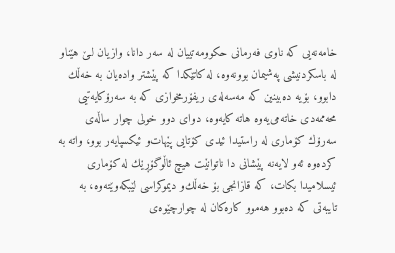خامه‌نه‌یی كه‌ ناوی فه‌رمانی حكوومه‌تییان له‌ سه‌ر دانا، وازیان لـێ‌ هێناو له‌ باسكردنیشی په‌شیمان بوونه‌وه‌، له‌ كاتێكدا كه‌ پێشتر واده‌یان به‌ خه‌ڵك دابوو، بۆیه‌ ده‌بینین كه‌ مه‌سه‌له‌ی ریفۆرمخوازی كه‌ به‌ سه‌رۆكایه‌تیی محه‌ممه‌دی خاته‌می‌یه‌وه‌ هاته‌ كایه‌وه‌، دوای دوو خولی چوار ساڵه‌ی سه‌رۆك كۆماری له‌ راستیدا ئیدی كۆتایی پێهات‌و ئیكسپایه‌ر بوو، واته‌ به‌ كرده‌وه‌ ئه‌و لایه‌نه‌ پێشانی دا ناتوانێت هیچ ئاڵوگۆڕێك له‌ كۆماری ئیسلامیدا بكات، كه‌ قازانجی بۆ خه‌ڵك‌و دیموكراسی لێبكه‌وێته‌وه‌، به‌ تایبه‌تی كه‌ ده‌بوو هه‌موو كاره‌كان له‌ چوارچێوه‌ی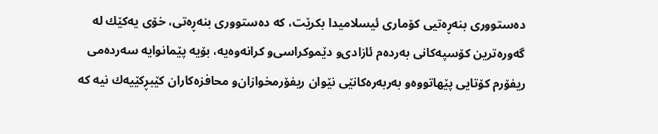ده‌ستووری بنه‌ڕه‌تیی كۆماری ئیسلامیدا بكرێت، كه‌ ده‌ستووری بنه‌ڕه‌تی، خۆی یه‌كێك له‌ گه‌وره‌ترین كۆسپه‌كانی به‌رده‌م ئازادی‌و دێموكراسی‌و كرانه‌وه‌یه‌، بۆیه‌ پێمانوایه‌ سه‌رده‌می ریفۆرم كۆتایی پێهاتووه‌‌و به‌ربه‌ره‌كانێی نێوان ریفۆرمخوازان‌و محافزه‌كاران كێبڕكێیه‌ك نیه‌ كه‌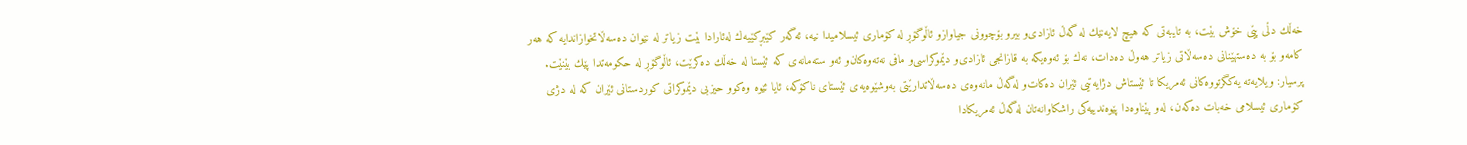خه‌ڵك دڵی پێی خۆش بێت، به‌ تایبه‌تی كه‌ هیچ لایه‌نێك له‌ گه‌ڵ ئازادی‌و بیر‌و بۆچوونی جیاواز‌و ئاڵوگۆڕ له‌ كۆماری ئیسلامیدا نیه‌، ئه‌گه‌ر كێبڕكێیه‌ك له‌ئارادا بێت زیاتر له‌ نێوان ده‌سه‌ڵاتخوازاندایه‌ كه‌ هه‌ر كامه‌و بۆ به‌ ده‌ستهێنانی ده‌سه‌ڵاتی زیاتر هه‌وڵ ده‌دات، نه‌ك بۆ ئه‌وه‌یكه‌ به‌ قازانجی ئازادی‌و دێموكراسی‌و مافی نه‌ته‌وه‌كان‌و ئه‌و سته‌مانه‌ی كه‌ ئێستا له‌ خه‌ڵك ده‌كرێت، ئاڵوگۆڕ له‌ حكومه‌تدا پێك بێنێت.
پرسیار: ویلایه‌ته‌ یه‌كگرتووه‌كانی ئه‌مریكا تا ئێستاش دژایه‌تیی ئێران ده‌كات‌و له‌گه‌ڵ مانه‌وه‌ی ده‌سه‌ڵاتدارێتی به‌وشێوه‌یه‌ی ئێستای ناكۆكه‌، ئایا ئێوه‌ وه‌كوو حیزبی دێموكراتی كوردستانی ئێران كه‌ له‌ دژی كۆماری ئیسلامی خه‌بات ده‌كه‌ن، له‌و پێناوه‌دا پێوه‌ندییه‌كی راشكاوانه‌تان له‌گه‌ڵ ئه‌مریكادا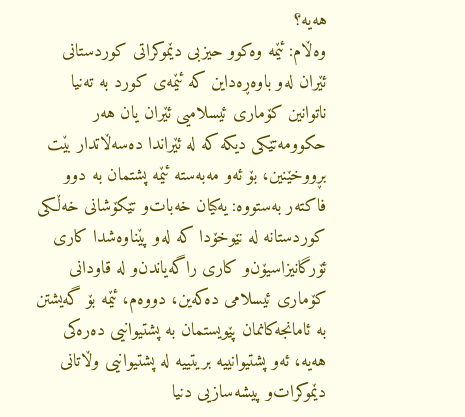هه‌یه‌؟
وه‌ڵام: ئێمه‌ وه‌كوو حیزبی دێموكراتی كوردستانی ئێران له‌و باوه‌ڕه‌داین كه‌ ئێمه‌ی كورد به‌ ته‌نیا ناتوانین كۆماری ئیسلامیی ئێران یان هه‌ر حكوومه‌تێكی دیكه‌ كه‌ له‌ ئێراندا ده‌سه‌ڵاتدار بێت بڕووخێنین، بۆ ئه‌و مه‌به‌سته‌ ئێمه‌ پشتمان به‌ دوو فاكته‌ر به‌ستووه‌: یه‌كیان خه‌بات‌و تێكۆشانی خه‌ڵكی كوردستانه‌ له‌ نێوخۆدا كه‌ له‌و پێناوه‌شدا كاری ئۆرگانیزاسیۆن‌و كاری راگه‌یاندن‌و له‌ قاودانی كۆماری ئیسلامی ده‌كه‌ین، دووه‌م، ئێمه‌ بۆ گه‌یشتن به‌ ئامانجه‌كانمان پێویستمان به‌ پشتیوانیی ده‌ره‌كی هه‌یه‌، ئه‌و پشتیوانییه‌ بریتییه‌ له‌ پشتیوانیی وڵاتانی دێموكرات‌و پیشه‌سازیی دنیا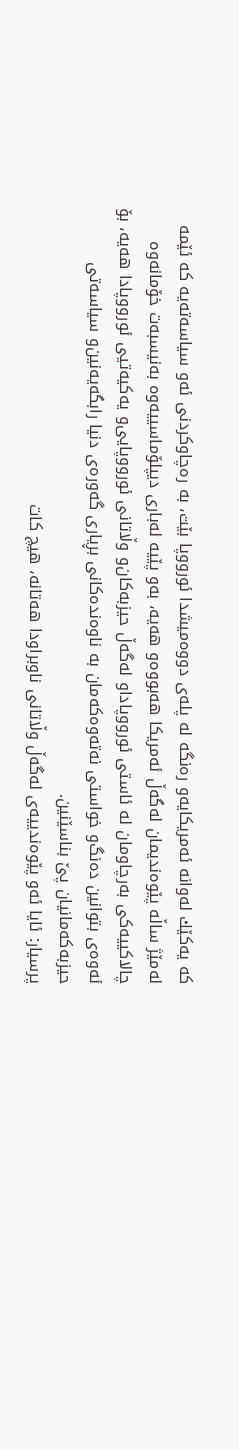كه‌ یه‌كێك له‌وانه‌ ئه‌مریكایه‌‌و ره‌نگه‌ له‌ پله‌ی دووه‌میشدا ئورووپا بێت، به‌ ره‌چاوكردنی ئه‌و سیاسه‌ته‌یه‌ كه‌ ئێمه‌ له‌مێژ ساڵه‌ پێوه‌ندیمان له‌گه‌ڵ ئه‌مریكا هه‌بووه‌و هه‌یه‌، به‌و پێیه‌ له‌باری دیپلۆماسییه‌وه‌ به‌نیسبه‌ت خۆمانه‌وه‌ چالاكییه‌كی به‌رچاومان له‌ ئاستی ئورووپاداو له‌گه‌ڵ حیزبه‌كان‌و وڵاتانی ئورووپایی‌و یه‌كیه‌تیی ئورووپادا هه‌یه‌، بۆ ئه‌وه‌ی بتوانین ده‌نگ‌و خواستی نه‌ته‌وه‌كه‌مان به‌ ناوه‌نده‌كانی بڕیاری گه‌وره‌ی دنیا رابگه‌یه‌نین‌و سیاسه‌تی حیزبه‌كه‌مانیان پێ‌ بناسێنین.
پرسیار: ئایا ئه‌و پێوه‌ندییه‌ی له‌گه‌ڵ وڵاتانی ناوبراودا هه‌تانه‌، هیچ كات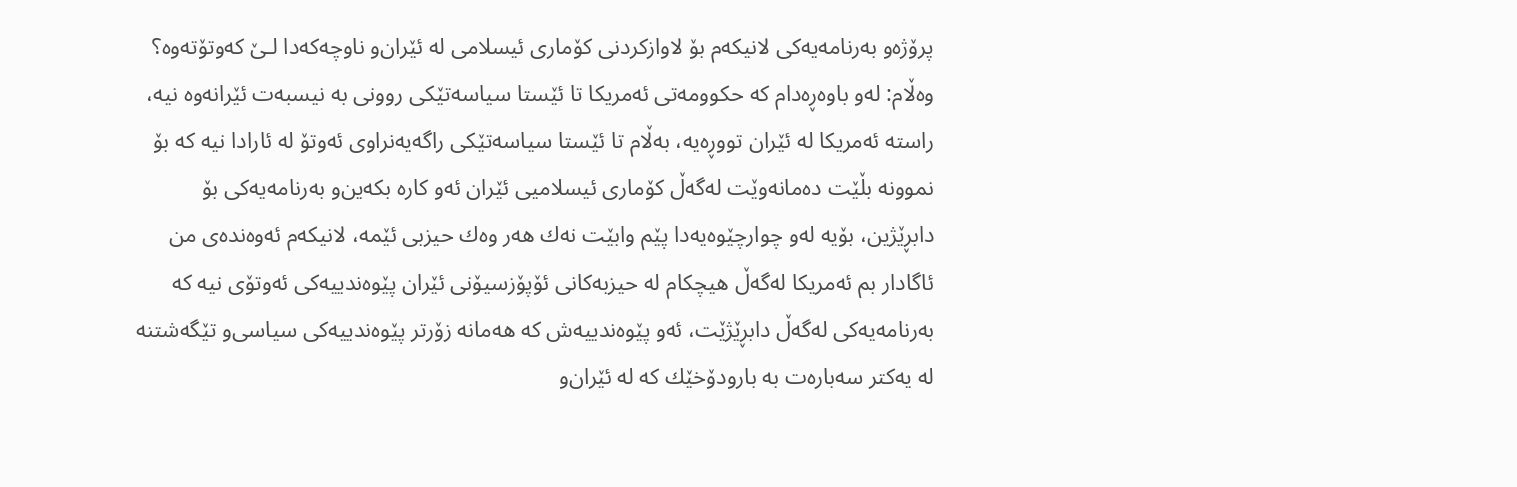پرۆژه‌و به‌رنامه‌یه‌كی لانیكه‌م بۆ لاوازكردنی كۆماری ئیسلامی له‌ ئێران‌و ناوچه‌كه‌دا لـێ‌ كه‌وتۆته‌وه‌؟
وه‌ڵام: له‌و باوه‌ڕه‌دام كه‌ حكوومه‌تی ئه‌مریكا تا ئێستا سیاسه‌تێكی روونی به‌ نیسبه‌ت ئێرانه‌وه‌ نیه‌، راسته‌ ئه‌مریكا له‌ ئێران تووڕه‌یه‌، به‌ڵام تا ئێستا سیاسه‌تێكی راگه‌یه‌نراوی ئه‌وتۆ له‌ ئارادا نیه‌ كه‌ بۆ نموونه‌ بڵێت ده‌مانه‌وێت له‌گه‌ڵ كۆماری ئیسلامیی ئێران ئه‌و كاره‌ بكه‌ین‌و به‌رنامه‌یه‌كی بۆ دابڕێژین، بۆیه‌ له‌و چوارچێوه‌یه‌دا پێم وابێت نه‌ك هه‌ر وه‌ك حیزبی ئێمه‌، لانیكه‌م ئه‌وه‌نده‌ی من ئاگادار بم ئه‌مریكا له‌گه‌ڵ هیچكام له‌ حیزبه‌كانی ئۆپۆزسیۆنی ئێران پێوه‌ندییه‌كی ئه‌وتۆی نیه‌ كه‌ به‌رنامه‌یه‌كی له‌گه‌ڵ دابڕێژێت، ئه‌و پێوه‌ندییه‌ش كه‌ هه‌مانه‌ زۆرتر پێوه‌ندییه‌كی سیاسی‌و تێگه‌شتنه‌ له‌ یه‌كتر سه‌باره‌ت به‌ بارودۆخێك كه‌ له‌ ئێران‌و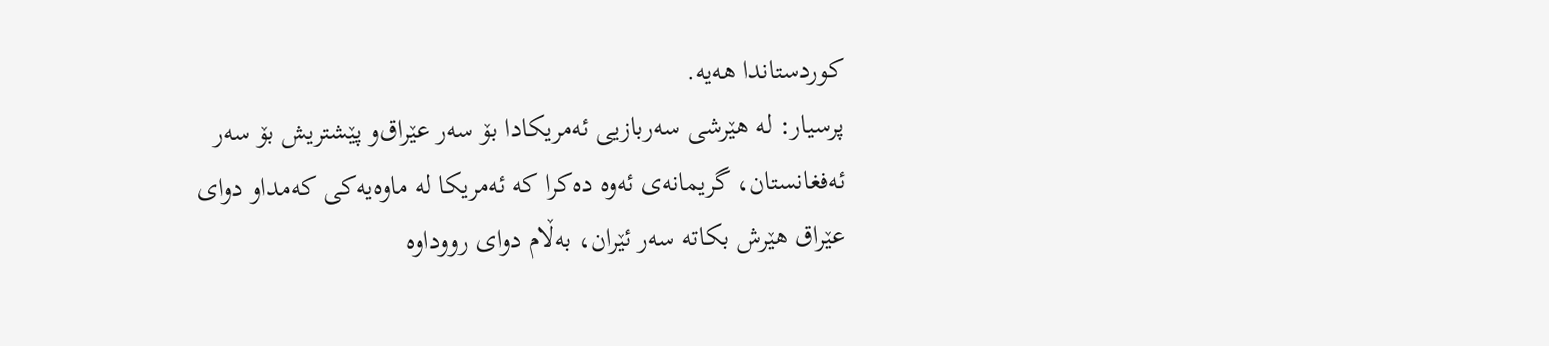كوردستاندا هه‌یه‌.
پرسیار: له‌ هێرشی سه‌ربازیی ئه‌مریكادا بۆ سه‌ر عێراق‌و پێشتریش بۆ سه‌ر ئه‌فغانستان، گریمانه‌ی ئه‌وه‌ ده‌كرا كه‌ ئه‌مریكا له‌ ماوه‌یه‌كی كه‌مداو دوای عێراق هێرش بكاته‌ سه‌ر ئێران، به‌ڵام دوای رووداوه‌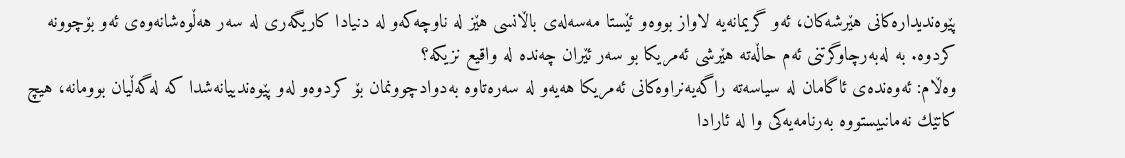پێوه‌ندیداره‌كانی هێرشه‌كان، ئه‌و گریمانه‌یه‌ لاواز بووه‌و ئێستا مه‌سه‌له‌ی باڵانسی هێز له‌ ناوچه‌كه‌‌و له‌ دنیادا كاریگه‌ری له‌ سه‌ر هه‌ڵوه‌شانه‌وه‌ی ئه‌و بۆچوونه‌ كردوه‌. به‌ له‌به‌رچاوگرتنی ئه‌م حاڵه‌ته‌ هێرشی ئه‌مریكا بو سه‌ر ئێران چه‌نده‌ له‌ واقیع نزیكه‌؟
وه‌ڵام: ئه‌وه‌نده‌ی ئاگامان له‌ سیاسه‌ته‌ راگه‌یه‌نراوه‌كانی ئه‌مریكا هه‌یه‌و له‌ سه‌ره‌تاوه‌ به‌دوادچوونمان بۆ كردوه‌‌و له‌و پێوه‌ندییانه‌شدا كه‌ له‌گه‌ڵیان بوومانه‌، هیچ كاتێك نه‌مانبیستووه‌ به‌رنامه‌یه‌كی وا له‌ ئارادا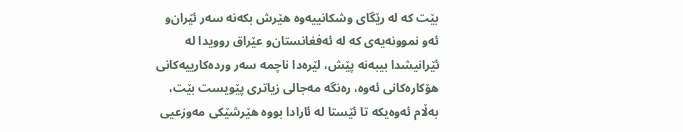بێت كه‌ له‌ رێگای وشكانییه‌وه‌ هێرش بكه‌نه‌ سه‌ر ئێران‌و ئه‌و نموونه‌یه‌ی كه‌ له‌ ئه‌فغانستان‌و عێراق روویدا له‌ ئێرانیشدا بیبه‌نه‌ پێش، لێره‌دا ناچمه‌ سه‌ر ورده‌كارییه‌كانی هۆكاره‌كانی ئه‌وه‌، ره‌نگه‌ مه‌جالی زیاتری پێویست بێت، به‌ڵام ئه‌وه‌یكه‌ تا ئێستا له‌ ئارادا بووه‌ هێرشێكی مه‌وزعیی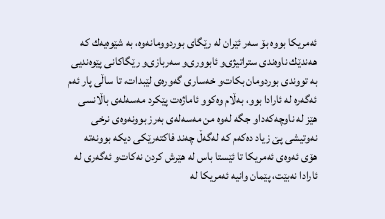ئه‌مریكا بووه‌ بۆ سه‌ر ئێران له‌ رێگای بوردوومانه‌وه‌، به‌ شێوه‌یه‌ك كه‌ هه‌ندێك ناوه‌ندی ستراتیژی‌و ئابووری‌و سه‌ربازی‌و رێگاكانی پێوه‌ندیی به‌ تووندی بوردومان بكات‌و خه‌ساری گه‌وره‌ی لێبدات، تا ساڵی پار ئه‌م ئه‌گه‌ره‌ له‌ ئارادا بوو، به‌ڵام وه‌كوو ئاماژه‌ت پێكرد مه‌سه‌له‌ی باڵانسی هێز له‌ ناوچه‌كه‌دا‌و جگه‌ له‌وه‌ من مه‌سه‌له‌ی به‌رز بوونه‌وه‌ی نرخی نه‌وتیشی پێ زیاد ده‌كه‌م كه‌ له‌گه‌ڵ چه‌ند فاكته‌رێكی دیكه‌ بوونه‌ته‌ هۆی ئه‌وه‌ی ئه‌مریكا تا ئێستا باس له‌ هێرش كردن نه‌كات‌و ئه‌گه‌ری له‌ ئارادا نه‌بێت، پێمان وانیه‌ ئه‌مریكا له‌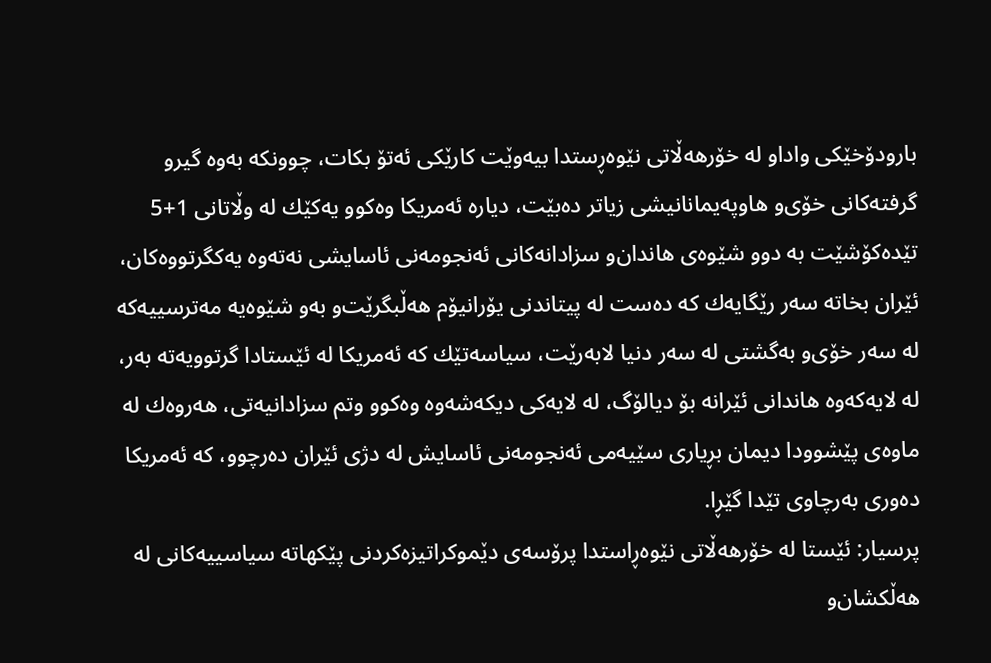بارودۆخێكی وادا‌و له‌ خۆرهه‌ڵاتی نێوه‌ڕستدا بیه‌وێت كارێكی ئه‌تۆ بكات، چوونكه‌ به‌وه‌ گیرو گرفته‌كانی خۆی‌و هاوپه‌یمانانیشی زیاتر ده‌بێت، دیاره‌ ئه‌مریكا وه‌كوو یه‌كێك له‌ وڵاتانی 1+5 تێده‌كۆشێت به‌ دوو شێوه‌ی هاندان‌و سزادانه‌كانی ئه‌نجومه‌نی ئاسایشی نه‌ته‌وه‌ یه‌كگرتووه‌كان، ئێران بخاته‌ سه‌ر رێگایه‌ك كه‌ ده‌ست له‌ پیتاندنی یۆرانیۆم هه‌ڵبگرێت‌و به‌و شێوه‌یه‌ مه‌ترسییه‌كه‌ له‌ سه‌ر خۆی‌و به‌گشتی له‌ سه‌ر دنیا لابه‌رێت، سیاسه‌تێك كه‌ ئه‌مریكا له‌ ئێستادا گرتوویه‌ته‌ به‌ر، له‌ لایه‌كه‌وه‌ هاندانی ئێرانه‌ بۆ دیالۆگ، له‌ لایه‌كی دیكه‌شه‌وه‌ وه‌كوو وتم سزادانیه‌تی، هه‌روه‌ك له‌ ماوه‌ی پێشوودا دیمان بڕیاری سێیه‌می ئه‌نجومه‌نی ئاسایش له‌ دژی ئێران ده‌رچوو، كه‌ ئه‌مریكا ده‌وری به‌رچاوی تێدا گێڕا.
پرسیار: ئێستا له‌ خۆرهه‌ڵاتی نێوه‌ڕاستدا پرۆسه‌ی دێموكراتیزه‌كردنی پێكهاته‌ سیاسییه‌كانی له‌ هه‌ڵكشان‌و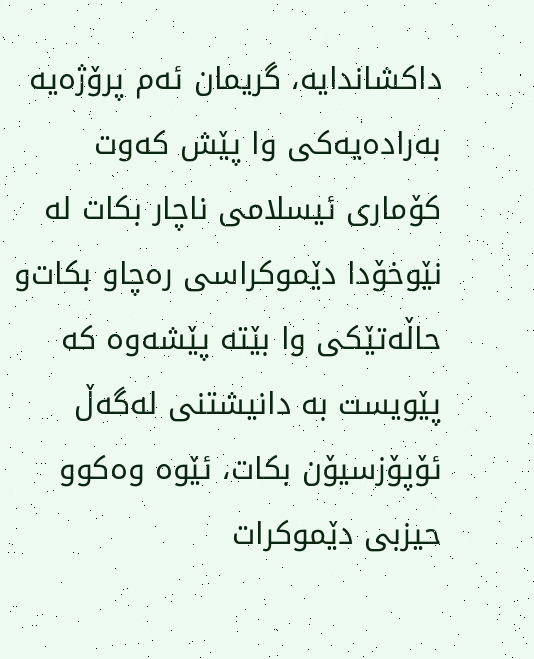داكشاندایه‌، گریمان ئه‌م پرۆژه‌یه‌ به‌راده‌یه‌كی وا پێش كه‌وت كۆماری ئیسلامی ناچار بكات له‌ نێوخۆدا دێموكراسی ره‌چاو بكات‌و حاڵه‌تێكی وا بێته‌ پێشه‌وه‌ كه‌ پێویست به‌ دانیشتنی له‌گه‌ڵ ئۆپۆزسیۆن بكات، ئێوه‌ وه‌كوو حیزبی دێموكرات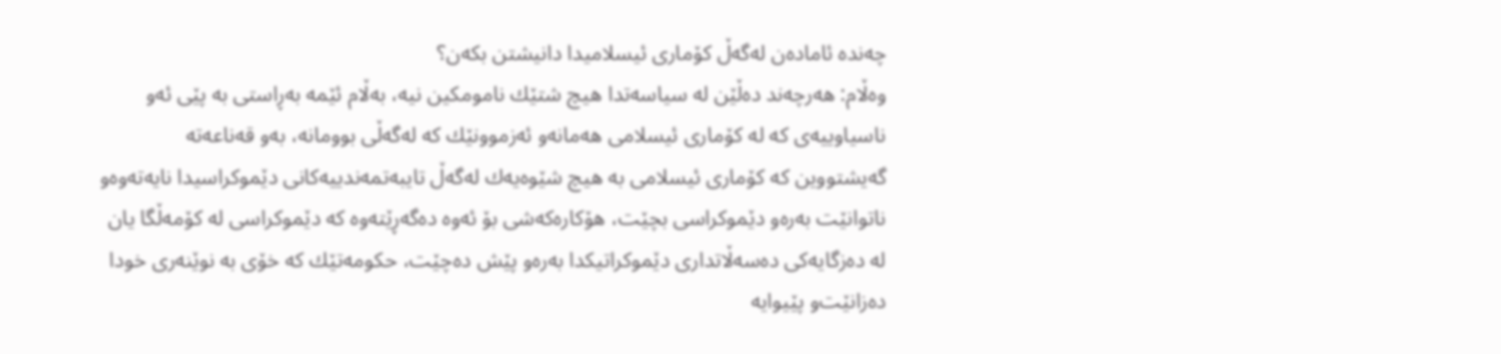چه‌نده‌ ئاماده‌ن له‌گه‌ڵ كۆماری ئیسلامیدا دانیشتن بكه‌ن؟
وه‌ڵام: هه‌رچه‌ند ده‌ڵێن له‌ سیاسه‌تدا هیچ شتێك نامومكین نیه‌، به‌ڵام ئێمه‌ به‌ڕاستی به‌ پێی ئه‌و ناسیاوییه‌ی كه‌ له‌ كۆماری ئیسلامی هه‌مانه‌‌و ئه‌زموونێك كه‌ له‌گه‌ڵی بوومانه‌، به‌و قه‌ناعه‌ته‌ گه‌یشتووین كه‌ كۆماری ئیسلامی به‌ هیچ شێوه‌یه‌ك له‌گه‌ڵ تایبه‌تمه‌ندییه‌كانی دێموكراسیدا نایه‌ته‌وه‌و ناتوانێت به‌ره‌و دێموكراسی بچێت، هۆكاره‌كه‌شی بۆ ئه‌وه‌ ده‌گه‌ڕێته‌وه‌ كه‌ دێموكراسی له‌ كۆمه‌ڵگا یان له‌ ده‌زگایه‌كی ده‌سه‌ڵاتداری دێموكراتیكدا به‌ره‌و پێش ده‌چێت، حكومه‌تێك كه‌ خۆی به‌ نوێنه‌ری خودا ده‌زانێت‌و پێیوایه‌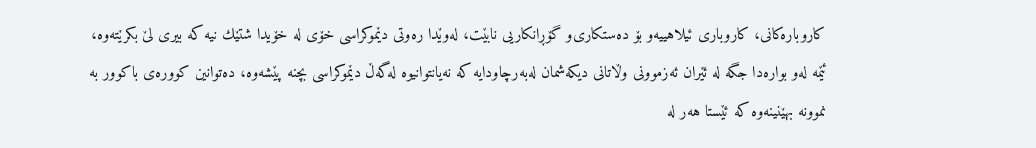كاروباره‌كانی، كاروباری ئیلاهییه‌‌و بۆ ده‌ستكاری‌و گۆڕانكاریی نابێت، له‌وێدا ره‌وتی دێموكراسی خۆی له‌ خۆیدا شتێك نیه‌ كه‌ بیری لێ بكرێته‌وه‌، ئێمه‌ له‌و بواره‌دا جگه‌ له‌ ئێران ئه‌زموونی وڵاتانی دیكه‌شمان له‌به‌رچاودایه‌ كه‌ نه‌یانتوانیوه‌ له‌گه‌ڵ دێموكراسی بچنه‌ پێشه‌وه‌، ده‌توانین كووره‌ی باكوور به‌ نموونه‌ بهێنینه‌وه‌ كه‌ ئێستا هه‌ر له‌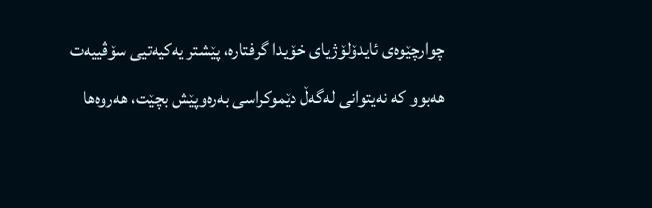چوارچێوه‌ی ئایدۆلۆژیای خۆیدا گرفتاره‌، پێشتر یه‌كیه‌تیی سۆڤییه‌ت هه‌بوو كه‌ نه‌یتوانی له‌گه‌ڵ دێموكراسی به‌ره‌وپێش بچێت، هه‌روه‌ها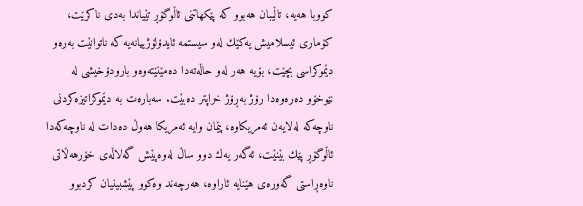كووبا هه‌یه‌، تاڵیبان هه‌بوو كه‌ پێكهاتنی ئاڵوگۆڕ تێیاندا به‌دی ناكرێت، كۆماری ئیسلامیش یه‌كێك له‌و سیستمه‌ ئایدۆلۆژییانه‌یه‌ كه‌ ناتوانێت به‌ره‌و دێموكراسی بچێت، بۆیه‌ هه‌ر له‌و حاڵه‌ته‌دا ده‌مێنێته‌وه‌و بارودۆخیشی له‌ نێوخۆو ده‌ره‌وه‌دا رۆژ به‌ڕۆژ خراپتر ده‌بێت. سه‌باره‌ت به‌ دێموكراتیزه‌كردنی ناوچه‌كه‌ له‌لایه‌ن ئه‌مریكاوه‌، پێمان وایه‌ ئه‌مریكا هه‌وڵ ده‌دات له‌ ناوچه‌كه‌دا ئاڵوگۆڕ پێك بێنێت، ئه‌گه‌ر یه‌ك دوو ساڵ له‌وه‌پێش گه‌لاڵه‌ی خۆرهه‌ڵاتی ناوه‌ڕاستی گه‌وره‌ی هێنایه‌ ئاراوه‌، هه‌رچه‌ند وه‌كوو پێشبینیان كردبوو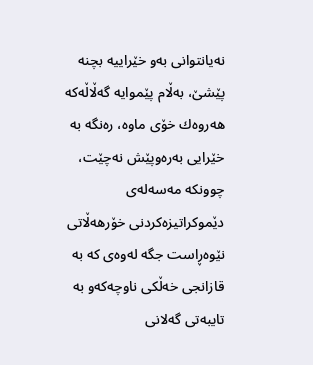نه‌یانتوانی به‌و خێراییه‌ بچنه‌ پێشێ، به‌ڵام پێموایه‌ گه‌ڵاڵه‌كه‌ هه‌روه‌ك خۆی ماوه‌، ره‌نگه‌ به‌ خێرایی به‌ره‌وپێش نه‌چێت، چوونكه‌ مه‌سه‌له‌ی دێموكراتیزه‌كردنی خۆرهه‌ڵاتی نێوه‌ڕاست جگه‌ له‌وه‌ی كه‌ به‌ قازانجی خه‌ڵكی ناوچه‌كه‌و به‌ تایبه‌تی گه‌لانی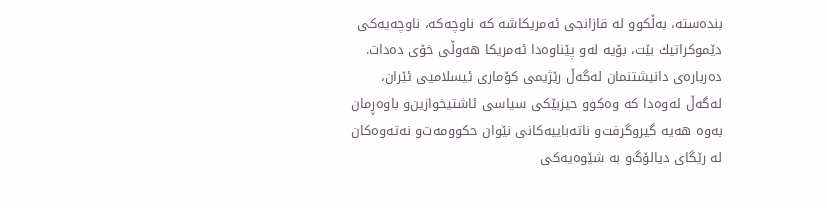بنده‌سته‌، به‌ڵكوو له‌ قازانجی ئه‌مریكاشه‌ كه‌ ناوچه‌كه‌، ناوچه‌یه‌كی دێموكراتیك بێت، بۆیه‌ له‌و پێناوه‌دا ئه‌مریكا هه‌وڵی خۆی ده‌دات. ده‌رباره‌ی دانیشتنمان له‌گه‌ڵ رێژیمی كۆماری ئیسلامیی ئێران، له‌گه‌ڵ ئه‌وه‌دا كه‌ وه‌كوو حیزبێكی سیاسی ئاشتیخوازین‌و باوه‌ڕمان به‌وه‌ هه‌یه‌ گیروگرفت‌و ناته‌باییه‌كانی نێوان حكوومه‌ت‌و نه‌ته‌وه‌كان له‌ رێگای دیالۆگ‌و به‌ شێوه‌یه‌كی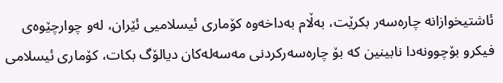ئاشتیخوازانه‌ چاره‌سه‌ر بكرێت، به‌ڵام به‌داخه‌وه‌ كۆماری ئیسلامیی ئێران، له‌و چوارچێوه‌ی فیكر‌و بۆچوونه‌دا نابینین كه‌ بۆ چاره‌سه‌ركردنی مه‌سه‌له‌كان دیالۆگ بكات، كۆماری ئیسلامی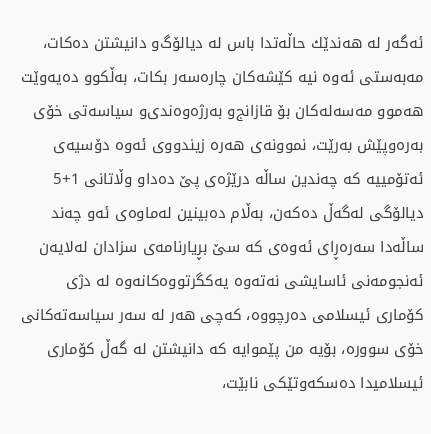ئه‌گه‌ر له‌ هه‌ندێك حاڵه‌تدا باس له‌ دیالۆگ‌و دانیشتن ده‌كات، مه‌به‌ستی ئه‌وه‌ نیه‌ كێشه‌كان چاره‌سه‌ر بكات، به‌ڵكوو ده‌یه‌وێت هه‌موو مه‌سه‌له‌كان بۆ قازانج‌و به‌رژه‌وه‌ندی‌و سیاسه‌تی خۆی به‌ره‌وپێش به‌رێت، نموونه‌ی هه‌ره‌ زیندووی ئه‌وه‌ دۆسیه‌ی ئه‌تۆمییه‌ كه‌ چه‌ندین ساڵه‌ درێژه‌ی پێ‌ ده‌دا‌و وڵاتانی 1+5 دیالۆگی له‌گه‌ڵ ده‌كه‌ن، به‌ڵام ده‌بینین له‌ماوه‌ی ئه‌و چه‌ند ساڵه‌دا سه‌ره‌ڕای ئه‌وه‌ی كه‌ سێ‌ بڕیارنامه‌ی سزادان له‌لایه‌ن ئه‌نجومه‌نی ئاسایشی نه‌ته‌وه‌ یه‌كگرتووه‌كانه‌وه‌ له‌ دژی كۆماری ئیسلامی ده‌رچووه‌، كه‌چی هه‌ر له‌ سه‌ر سیاسه‌ته‌كانی خۆی سووره‌، بۆیه‌ من پێموایه‌ كه‌ دانیشتن له‌ گه‌ڵ كۆماری ئیسلامیدا ده‌سكه‌وتێكی نابێت،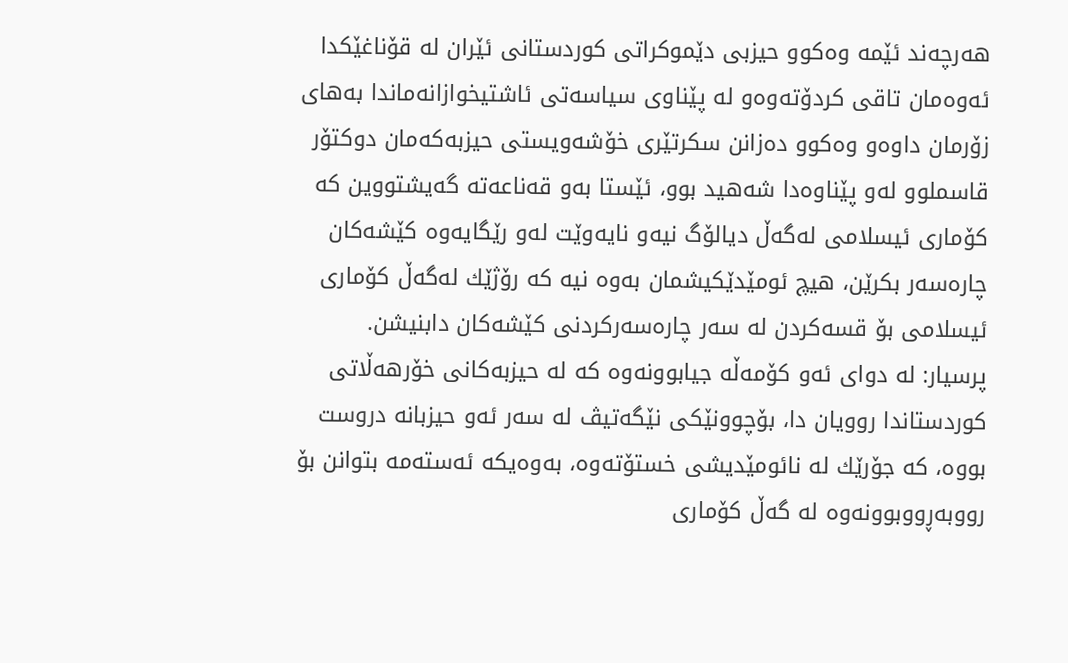هه‌رچه‌ند ئێمه‌ وه‌كوو حیزبی دێموكراتی كوردستانی ئێران له‌ قۆناغێكدا ئه‌وه‌مان تاقی كردۆته‌وه‌‌و له‌ پێناوی سیاسه‌تی ئاشتیخوازانه‌ماندا به‌های زۆرمان داوه‌و وه‌كوو ده‌زانن سكرتێری خۆشه‌ویستی حیزبه‌كه‌مان دوكتۆر قاسملوو له‌و پێناوه‌دا شه‌هید بوو، ئێستا به‌و قه‌ناعه‌ته‌ گه‌یشتووین كه‌ كۆماری ئیسلامی له‌گه‌ڵ دیالۆگ نیه‌‌و نایه‌وێت له‌و رێگایه‌وه‌ كێشه‌كان چاره‌سه‌ر بكرێن، هیچ ئومێدێكیشمان به‌وه‌ نیه‌ كه‌ رۆژێك له‌گه‌ڵ كۆماری ئیسلامی بۆ قسه‌كردن له‌ سه‌ر چاره‌سه‌ركردنی كێشه‌كان دابنیشن.
پرسیار: له‌ دوای ئه‌و كۆمه‌ڵه‌ جیابوونه‌وه‌ كه‌ له‌ حیزبه‌كانی خۆرهه‌ڵاتی كوردستاندا روویان دا، بۆچوونێكی نێگه‌تیڤ له‌ سه‌ر ئه‌و حیزبانه‌ دروست بووه‌، كه‌ جۆرێك له‌ نائومێدیشی خستۆته‌وه‌، به‌وه‌یكه‌ ئه‌سته‌مه‌ بتوانن بۆ رووبه‌ڕووبوونه‌وه‌ له‌ گه‌ڵ كۆماری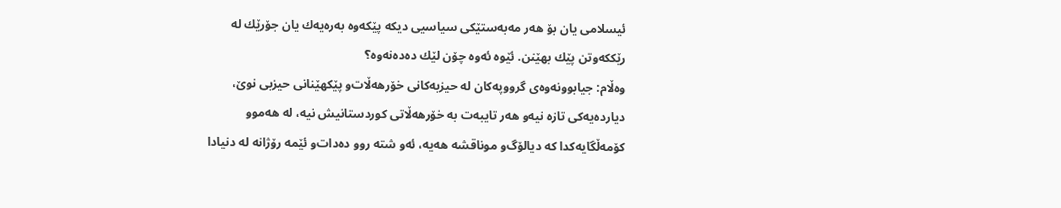ئیسلامی یان بۆ هه‌ر مه‌به‌ستێكی سیاسیی دیكه‌ پێكه‌وه‌ به‌ره‌یه‌ك یان جۆرێك له‌ رێككه‌وتن پێك بهێنن. ئێوه‌ ئه‌وه‌ چۆن لێك ده‌ده‌نه‌وه‌؟
وه‌ڵام: جیابوونه‌وه‌ی گرووپه‌كان له‌ حیزبه‌كانی خۆرهه‌ڵات‌و پێكهێنانی حیزبی نوێ، دیارده‌یه‌كی تازه‌ نیه‌‌و هه‌ر تایبه‌ت به‌ خۆرهه‌ڵاتی كوردستانیش نیه‌، له‌ هه‌موو كۆمه‌ڵگایه‌كدا كه‌ دیالۆگ‌و موناقشه‌ هه‌یه‌، ئه‌و شته‌ روو ده‌دات‌و ئێمه‌ رۆژانه‌ له‌ دنیادا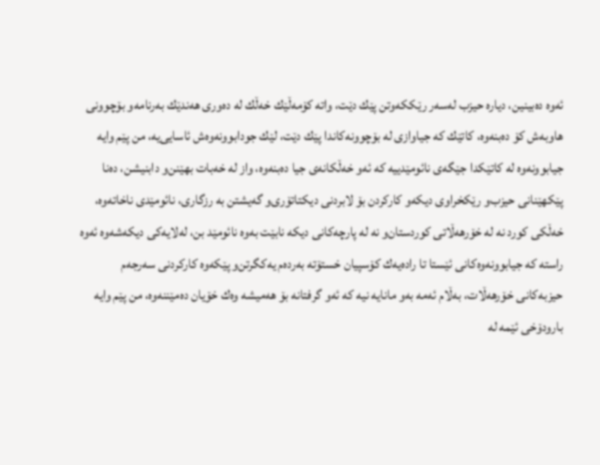ئه‌وه‌ ده‌بینین، دیاره‌ حیزب له‌سه‌ر رێككه‌وتن پێك دێت، واته‌ كۆمه‌ڵێك خه‌ڵك له‌ ده‌وری هه‌ندێك به‌رنامه‌‌و بۆچوونی هاوبه‌ش كۆ ده‌بنه‌وه‌، كاتێك كه‌ جیاوازی له‌ بۆچوونه‌كاندا پێك دێت، لێك جودابوونه‌وه‌ش ئاسایی‌یه‌، من پێم وایه‌ جیابوونه‌وه‌ له‌ كاتێكدا جێگه‌ی نائومێدییه‌ كه‌ ئه‌و خه‌ڵكانه‌ی جیا ده‌بنه‌وه‌، واز له‌ خه‌بات بهێنن‌و دابنیشن، ده‌نا پێكهێنانی حیزب‌و رێكخراوی دیكه‌‌و كاركردن بۆ لابردنی دیكتاتۆری‌و گه‌یشتن به‌ رزگاری، نائومێدی ناخاته‌وه‌، خه‌ڵكی كورد نه‌ له‌ خۆرهه‌ڵاتی كوردستان‌و نه‌ له‌ پارچه‌كانی دیكه‌ نابێت به‌وه‌ نائومێد بن، له‌لایه‌كی دیكه‌شه‌وه‌ ئه‌وه‌ راسته‌ كه‌ جیابوونه‌وه‌كانی‌ ئێستا تا راده‌یه‌ك كۆسپیان خستۆته‌ به‌رده‌م یه‌كگرتن‌و پێكه‌وه‌ كاركردنی سه‌رجه‌م حیزبه‌كانی خۆرهه‌ڵات، به‌ڵام ئه‌مه‌ به‌و مانایه‌ نیه‌ كه‌ ئه‌و گرفتانه‌ بۆ هه‌میشه‌ وه‌ك خۆیان ده‌مێننه‌وه‌، من پێم وایه‌ بارودۆخی ئێمه‌ له‌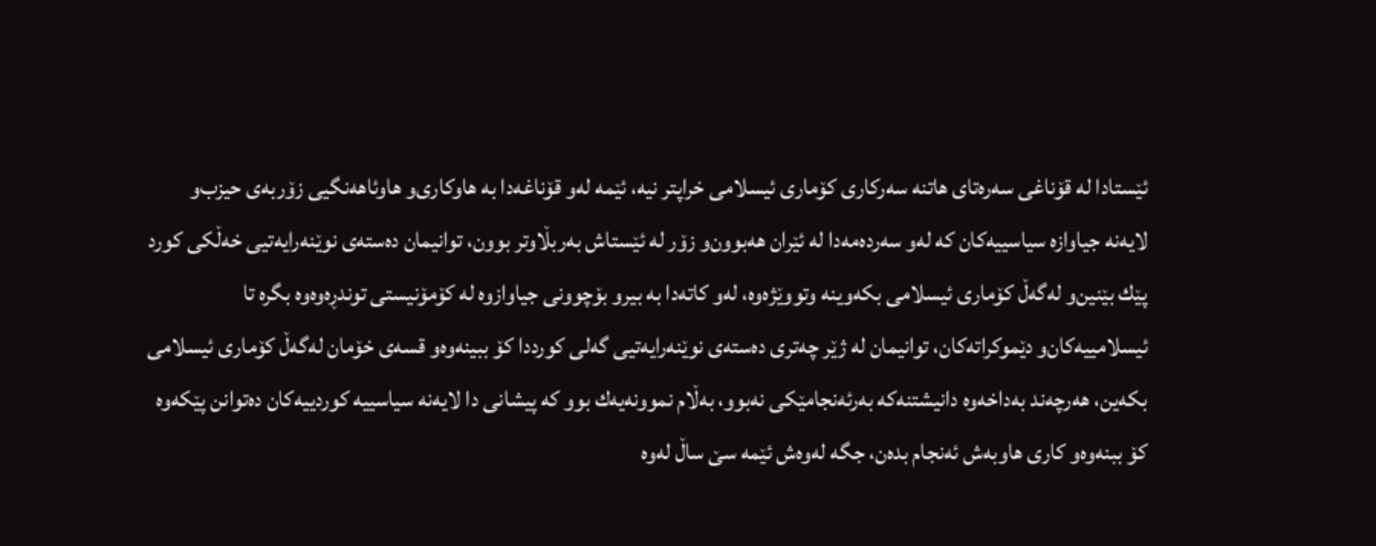ئێستادا له‌ قۆناغی سه‌ره‌تای هاتنه‌ سه‌ركاری كۆماری ئیسلامی خراپتر نیه‌، ئێمه‌ له‌و قۆناغه‌دا به‌ هاوكاری‌و هاوئاهه‌نگیی زۆربه‌ی حیزب‌و لایه‌نه‌ جیاوازه‌ سیاسییه‌كان كه‌ له‌و سه‌رده‌مه‌دا له‌ ئێران هه‌بوون‌و زۆر له‌ ئێستاش به‌ربڵاوتر بوون، توانیمان ده‌سته‌ی نوێنه‌رایه‌تیی خه‌ڵكی كورد پێك بێنین‌و له‌گه‌ڵ كۆماری ئیسلامی بكه‌وینه‌ وتووێژه‌وه‌، له‌و كاته‌دا به‌ بیر‌و بۆچوونی جیاوازوه‌ له‌ كۆمۆنیستی توندڕه‌وه‌وه‌ بگره‌ تا ئیسلامییه‌كان‌و دێموكراته‌كان، توانیمان له‌ ژێر چه‌تری ده‌سته‌ی نوێنه‌رایه‌تیی گه‌لی كورددا كۆ ببینه‌وه‌و قسه‌ی خۆمان له‌گه‌ڵ كۆماری ئیسلامی بكه‌ین، هه‌رچه‌ند به‌داخه‌وه‌ دانیشتنه‌كه‌ به‌رئه‌نجامێكی نه‌بوو، به‌ڵام نموونه‌یه‌ك بوو كه‌ پیشانی دا لایه‌نه‌ سیاسییه‌ كوردییه‌كان ده‌توانن پێكه‌وه‌ كۆ ببنه‌وه‌و كاری هاوبه‌ش ئه‌نجام بده‌ن، جگه‌ له‌وه‌ش ئێمه‌ سێ‌ ساڵ له‌وه‌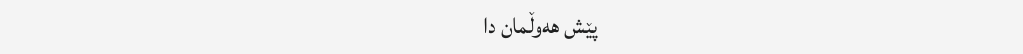پێش هه‌وڵمان دا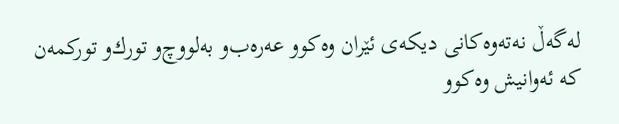له‌گه‌ڵ نه‌ته‌وه‌كانی دیكه‌ی ئێران وه‌كوو عه‌ره‌ب‌و به‌لووچ‌و تورك‌و توركمه‌ن كه‌ ئه‌وانیش وه‌كوو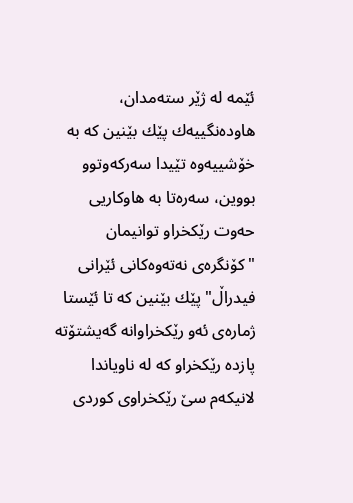ئێمه‌ له‌ ژێر سته‌مدان، هاوده‌نگییه‌ك پێك بێنین كه‌ به‌ خۆشییه‌وه‌ تێیدا سه‌ركه‌وتوو بووین، سه‌ره‌تا به‌ هاوكاریی حه‌وت رێكخراو توانیمان "كۆنگره‌ی نه‌ته‌وه‌كانی ئێرانی فیدراڵ" پێك بێنین كه‌ تا ئێستا ژماره‌ی ئه‌و رێكخراوانه‌ گه‌یشتۆته‌ پازده‌ رێكخراو كه‌ له‌ ناویاندا لانیكه‌م سێ‌ رێكخراوی كوردی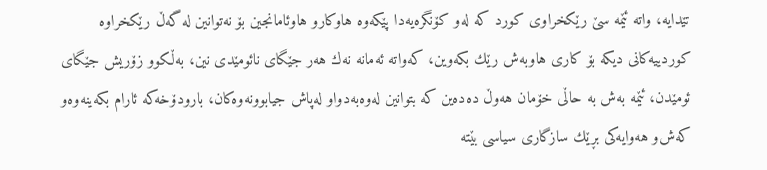تێدایه‌، واته‌ ئێمه‌ سێ رێكخراوی كورد كه‌ له‌و كۆنگره‌یه‌دا پێكه‌وه‌ هاوكارو هاوئامانجین بۆ نه‌توانین له‌ گه‌ڵ رێكخراوه‌ كوردییه‌كانی دیكه‌ بۆ كاری هاوبه‌ش رێك بكه‌وین، كه‌واته‌ ئه‌مانه‌ نه‌ك هه‌ر جێگای نائومێدی نین، به‌ڵكوو زۆریش جێگای ئومێدن، ئێمه‌ به‌ش به‌ حاڵی خۆمان هه‌وڵ ده‌ده‌ین كه‌ بتوانین له‌وه‌به‌دواو له‌پاش جیابوونه‌وه‌كان، بارودۆخه‌كه‌ ئارام بكه‌ینه‌وه‌و كه‌ش‌و هه‌وایه‌كی بڕێك سازگاری سیاسی بێته‌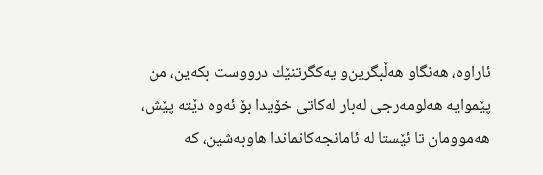ئاراوه‌، هه‌نگاو هه‌ڵبگرین‌و یه‌كگرتنێك درووست بكه‌ین، من پێموایه‌ هه‌لومه‌رجی له‌بار له‌كاتی خۆیدا بۆ ئه‌وه‌ دێته‌ پێش، هه‌موومان تا ئێستا له‌ ئامانجه‌كانماندا هاوبه‌شین، كه‌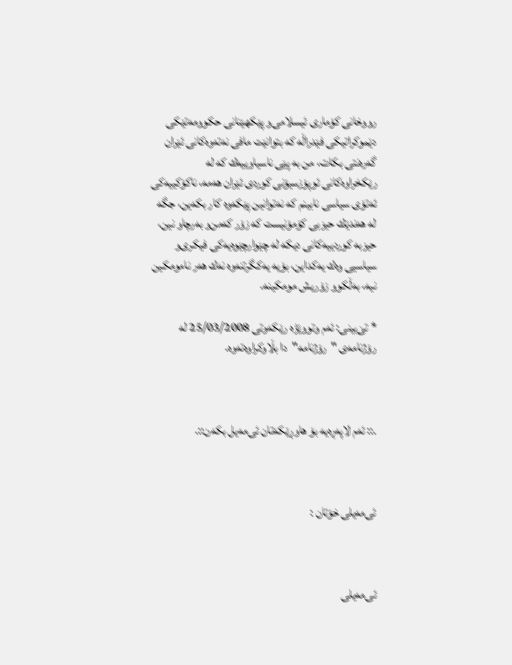رووخانی كۆماری ئیسلامی‌و پێكهێنانی حكوومه‌تێكی دێموكراتیكی فێدراڵه‌ كه‌ بتوانێت مافی نه‌ته‌وه‌كانی ئێران گه‌ره‌نتی بكات، من به‌ پێی ناسیاوییه‌ك كه‌ له‌ رێكخراوه‌كانی ئوپۆزسیۆنی كوردی ئێران هه‌مه‌، ناكۆكییه‌كی ئه‌تۆی سیاسی نابینم كه‌ نه‌توانین پێكه‌وه‌ كار بكه‌ین، جگه‌ له‌ هه‌ندێك حیزبی كۆمۆنیست كه‌ زۆر كه‌من‌و به‌رچاو نین، حیزبه‌ كوردییه‌كانی دیكه‌ له‌ چێوارچێوه‌یه‌كی فیكری‌و سیاسیی وه‌ك یه‌كداین، بۆیه‌ یه‌كگرتنه‌وه‌ نه‌ك هه‌ر نامومكین نیه‌، به‌ڵكوو زۆریش مومكینه‌.

* تێ‌بینی‌: ئه‌م وتووێژه‌ رێكه‌وتی‌ 25/03/2008 له‌ رۆژنامه‌ی‌ "رۆژنامه‌"دا بڵاوكراوه‌ته‌وه‌.



.:: ئه‌م لاپه‌ڕه‌یه بۆ هاوڕێکه‌تان ئی‌مه‌یل بکه‌ن::.



ئی‌مه‌یلی خۆتان :



ئی‌مه‌یلی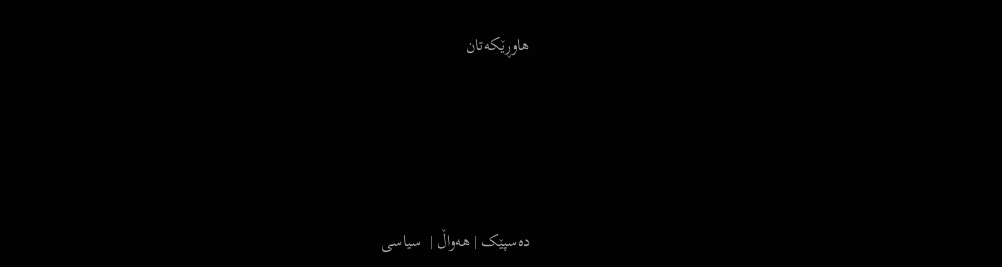هاوڕێکه‌تان





ده‌سپێک | هه‌واڵ |  سیاسی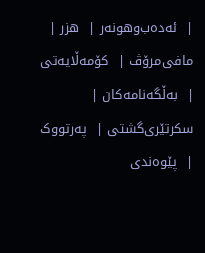|  ئه‌ده‌ب‌وهونه‌ر |  هزر | مافی‌مرۆڤ |  کۆمه‌ڵایه‌تی |  به‌ڵگه‌نامه‌کان |  سکرتێری‌گشتی |  په‌رتووک |  پێوه‌ندی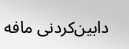دابین‌كردنی‌ مافه‌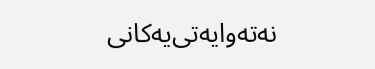نه‌ته‌وایه‌تی‌یه‌کانی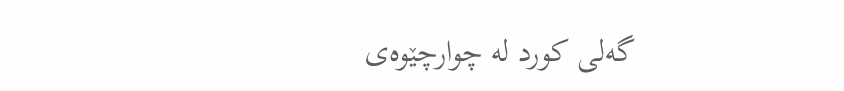گه‌لی‌ كورد له‌ چوارچێوه‌ی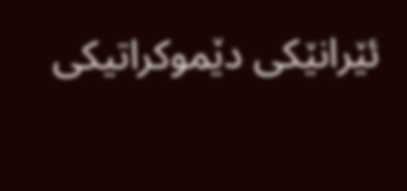ئێرانێکی دێموكراتیكی‌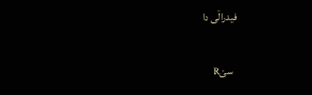فیدراڵی‌ دا

  سێR